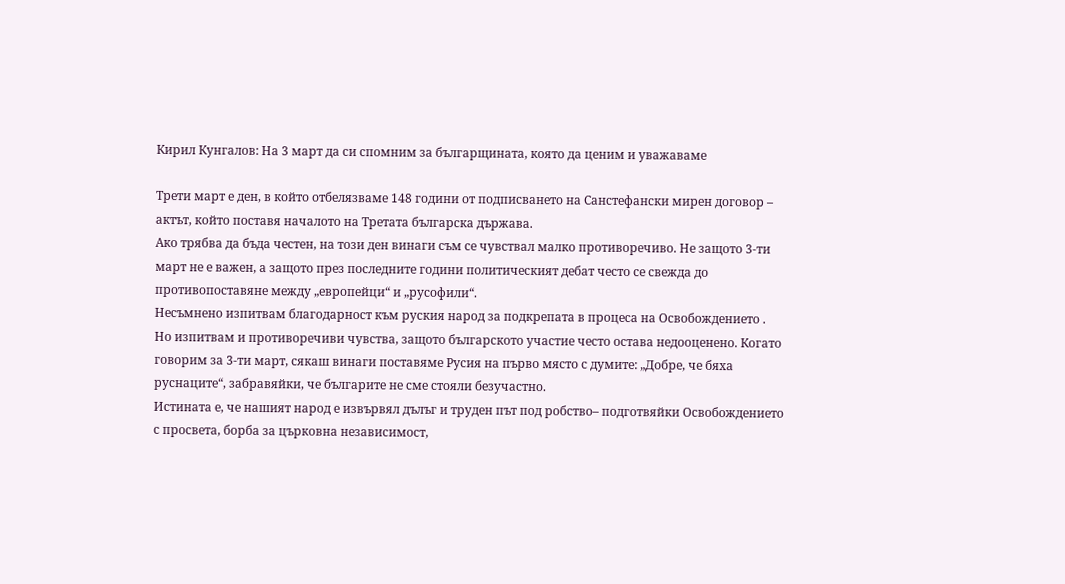Кирил Кунгалов: На 3 март да си спомним за българщината, която да ценим и уважаваме

Трети март е ден, в който отбелязваме 148 години от подписването на Санстефански мирен договор – актът, който поставя началото на Третата българска държава.
Ако трябва да бъда честен, на този ден винаги съм се чувствал малко противоречиво. Не защото 3-ти март не е важен, а защото през последните години политическият дебат често се свежда до противопоставяне между „европейци“ и „русофили“.
Несъмнено изпитвам благодарност към руския народ за подкрепата в процеса на Освобождението .
Но изпитвам и противоречиви чувства, защото българското участие често остава недооценено. Когато говорим за 3-ти март, сякаш винаги поставяме Русия на първо място с думите: „Добре, че бяха руснаците“, забравяйки, че българите не сме стояли безучастно.
Истината е, че нашият народ е извървял дълъг и труден път под робство– подготвяйки Освобождението с просвета, борба за църковна независимост,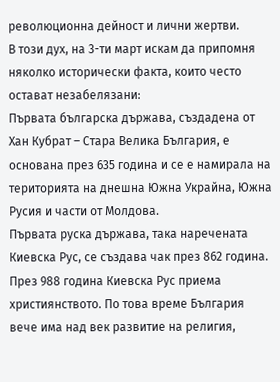революционна дейност и лични жертви.
В този дух, на 3-ти март искам да припомня няколко исторически факта, които често остават незабелязани:
Първата българска държава, създадена от Хан Кубрат – Стара Велика България, е основана през 635 година и се е намирала на територията на днешна Южна Украйна, Южна Русия и части от Молдова.
Първата руска държава, така наречената Киевска Рус, се създава чак през 862 година.
През 988 година Киевска Рус приема християнството. По това време България вече има над век развитие на религия,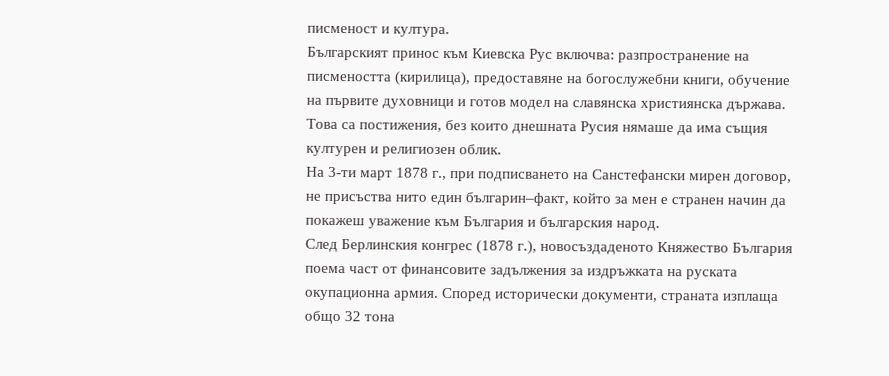писменост и култура.
Българският принос към Киевска Рус включва: разпространение на писмеността (кирилица), предоставяне на богослужебни книги, обучение на първите духовници и готов модел на славянска християнска държава. Това са постижения, без които днешната Русия нямаше да има същия културен и религиозен облик.
На 3-ти март 1878 г., при подписването на Санстефански мирен договор, не присъства нито един българин–факт, който за мен е странен начин да покажеш уважение към България и българския народ.
След Берлинския конгрес (1878 г.), новосъздаденото Княжество България поема част от финансовите задължения за издръжката на руската окупационна армия. Според исторически документи, страната изплаща общо 32 тона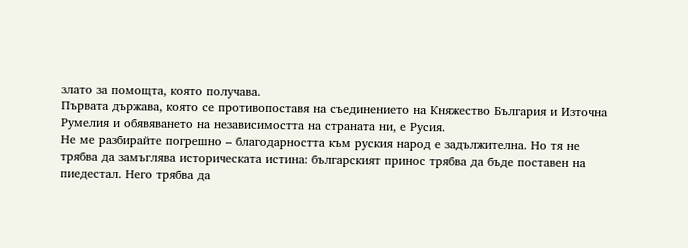злато за помощта, която получава.
Първата държава, която се противопоставя на съединението на Княжество България и Източна Румелия и обявяването на независимостта на страната ни, е Русия.
Не ме разбирайте погрешно – благодарността към руския народ е задължителна. Но тя не трябва да замъглява историческата истина: българският принос трябва да бъде поставен на пиедестал. Него трябва да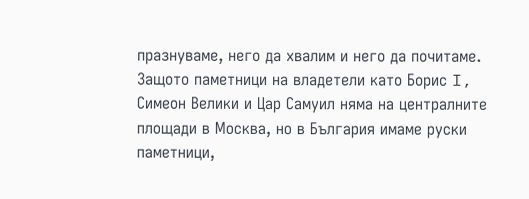празнуваме, него да хвалим и него да почитаме.
Защото паметници на владетели като Борис I, Симеон Велики и Цар Самуил няма на централните площади в Москва, но в България имаме руски паметници,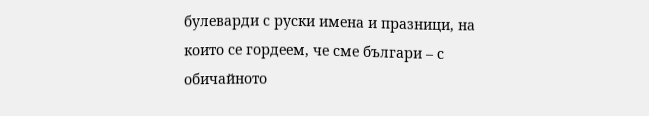булеварди с руски имена и празници, на които се гордеем, че сме българи – с обичайното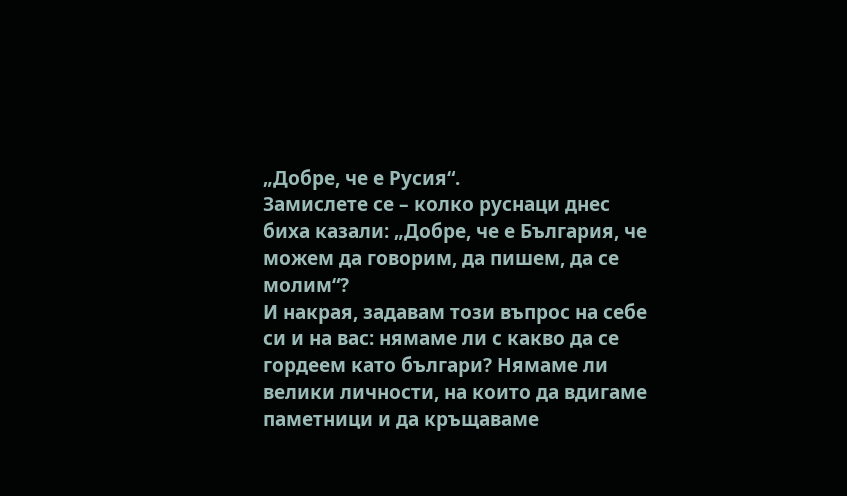„Добре, че е Русия“.
Замислете се – колко руснаци днес биха казали: „Добре, че е България, че можем да говорим, да пишем, да се молим“?
И накрая, задавам този въпрос на себе си и на вас: нямаме ли с какво да се гордеем като българи? Нямаме ли велики личности, на които да вдигаме паметници и да кръщаваме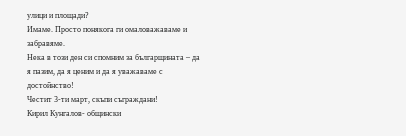улици и площади?
Имаме. Просто понякога ги омаловажаваме и забравяме.
Нека в този ден си спомним за българщината – да я пазим, да я ценим и да я уважаваме с достойнство!
Честит 3-ти март, скъпи съграждани!
Кирил Кунгалов- общински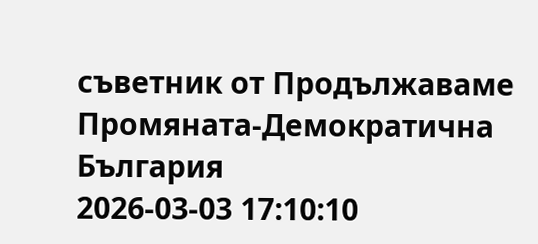съветник от Продължаваме Промяната-Демократична България
2026-03-03 17:10:10